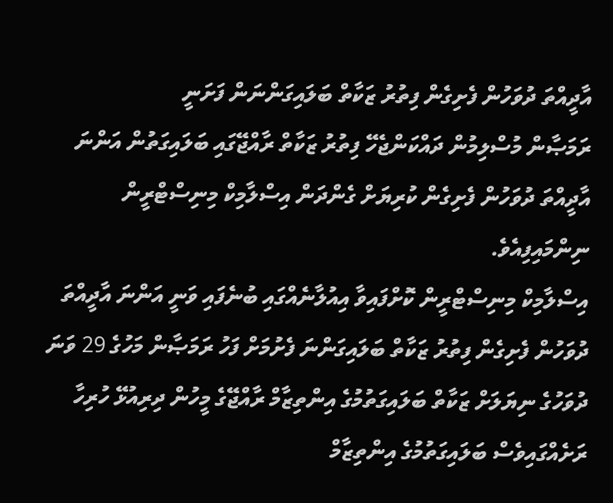އާދީއްތަ ދުވަހުން ފެށިގެން ފިތުރު ޒަކާތް ބަލައިގަންނަން ފަށަނީ
ރަމަޞާން މުސްލިމުން ދައްކަންޖެހޭ ފިތުރު ޒަކާތް ރާއްޖޭގައި ބަލައިގަތުން އަންނަ އާދީއްތަ ދުވަހުން ފެށިގެން ކުރިޔަށް ގެންދަން އިސްލާމިކް މިނިސްޓްރީން ނިންމައިފިއެވެ.
އިސްލާމިކް މިނިސްޓްރީން ކޮށްފައިވާ އިއުލާނެއްގައި ބުނެފައި ވަނީ އަންނަ އާދީއްތަ ދުވަހުން ފެށިގެން ފިތުރު ޒަކާތް ބަލައިގަންނަ ފެށުމަށް ފަހު ރަމަޞާން މަހުގެ 29 ވަނަ ދުވަހުގެ ނިޔަލަށް ޒަކާތް ބަލައިގަތުމުގެ އިންތިޒާމް ރާއްޖޭގެ މީހުން ދިރިއުޅޭ ހުރިހާ ރަށެއްގައިވެސް ބަލައިގަތުމުގެ އިންތިޒާމް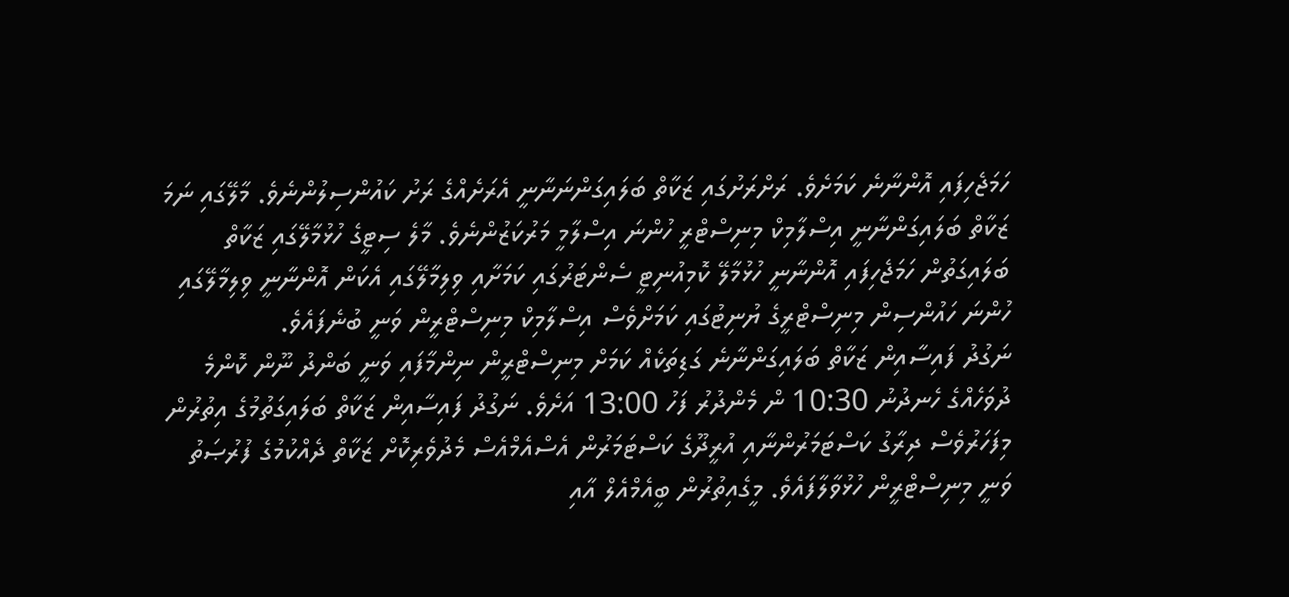ހަމަޖެހިފައި އޮންނާނެ ކަމަށެވެ. ރަށްރަށުގައި ޒަކާތް ބަލައިގަންނަނާނީ އެރަށެއްގެ ރަށު ކައުންސިލުންނެވެ. މާލޭގައި ނަމަ ޒަކާތް ބަލައިގަންނާނީ އިސްލާމިކް މިނިސްޓްރީ ހުންނަ އިސްލާމީ މަރުކަޒުންނެވެ. މާލެ ސިޓީގެ ހުޅުމާލޭގައި ޒަކާތް ބަލައިގަތުން ހަމަޖެހިފައި އޮންނާނީ ހުޅުމާލޭ ކޮމިއުނިޓީ ސެންޓަރުގައި ކަމަށާއި ވިލިމާލޭގައި އެކަން އޮންނާނީ ވިލިމާލޭގައި ހުންނަ ހައުންސިން މިނިސްޓްރީގެ ޔުނިޓުގައި ކަމަށްވެސް އިސްލާމިކް މިނިސްޓްރީން ވަނީ ބުނެފައެވެ.
ނަގުދު ފައިސާއިން ޒަކާތް ބަލައިގަންނާނެ ގަޑިތަކެއް ކަމަށް މިނިސްޓްރީން ނިންމާފައި ވަނީ ބަންދު ނޫން ކޮންމެ ދުވަހެއްގެ ހެނދުނު 10:30 ން މެންދުރު ފަހު 13:00 އަށެވެ. ނަގުދު ފައިސާއިން ޒަކާތް ބަލައިގަތުމުގެ އިތުރުން މިފަހަރުވެސް ދިރާގު ކަސްޓަމަރުންނާއި އުރީދޫގެ ކަސްޓަމަރުން އެސްއެމްއެސް މެދުވެރިކޮށް ޒަކާތް ދެއްކުމުގެ ފުރުޞަތު ވަނީ މިނިސްޓްރީން ހުޅުވާލާފައެވެ. މީގެއިތުރުން ބީއެމްއެލް އާއި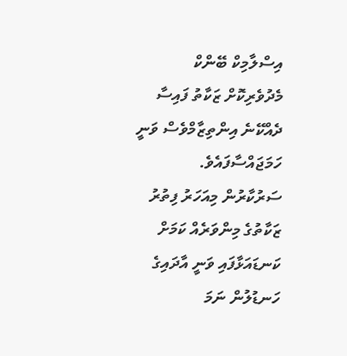އިސްލާމިކް ބޭންކް މެދުވެރިކޮށް ޒަކާތު ފައިސާ ދެއްކޭނެ އިންތިޒާމްވެސް ވަނީ ހަމަޖައްސާފައެވެ.
ސަރުކާރުން މިއަހަރު ފިތުރު ޒަކާތުގެ މިންވަރެއް ކަމަށް ކަނޑައަޅާފައި ވަނީ އާދައިގެ ހަނޑުލުން ނަމަ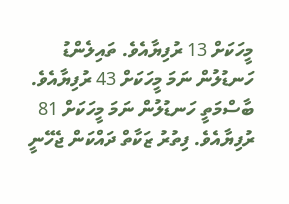މީހަކަށް 13 ރުފިޔާއެވެ. ތައިލެންޑު ހަނޑުލުން ނަމަ މީހަކަށް 43 ރުފިޔާއެވެ. ބާސްމަތީ ހަނޑުލުން ނަމަ މީހަކަށް 81 ރުފިޔާއެވެ. ފިތުރު ޒަކާތް ދައްކަން ޖެހޭނީ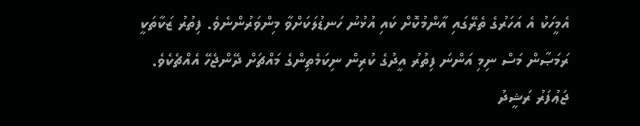އެމީހަކު އެ އަހަރުގެ ތެރޭގައި އާންމުކޮށް ކައި އުޅުނު ހަނޑުލަކަށްވާ މިންވަރުންނެވެ. ފިތުރު ޒަކާތަކީ ރަމަޞާން މަސް ނިމި އަންނަ ފިތުރު އީދުގެ ކުރިން ނިކަމެތިންގެ މައްޗަށް ދޭންޖެހޭ އެއްޗެކެވެ.
ޖަޢުފަރު ރަޝީދު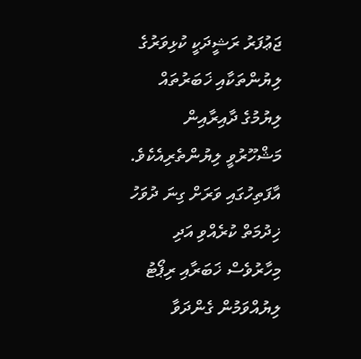ޖަޢުފަރު ރަޝީދަކީ ކުޅިވަރުގެ ލިޔުންތަކާއި ޚަބަރުތައް ލިޔުމުގެ ދާއިރާއިން މަޝްހޫރުވީ ލިޔުންތެރިއެކެވެ. އާފަތިހުގައި ވަރަށް ގިނަ ދުވަހު ޚިދުމަތް ކުރެއްވި އަދި މިހާރުވެސް ޚަބަރާއި ރިޕޯޓު ލިޔުއްވަމުން ގެންދަވާ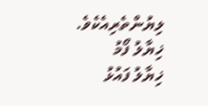ލިޔުންތެރިއެކެވެ.
ޚިޔާލު ފޯމު
ޚިޔާލު ފައުޅު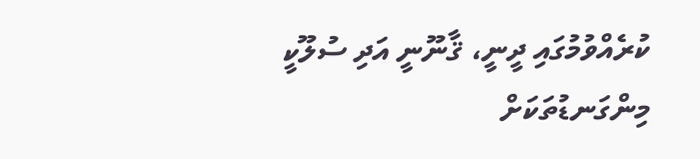ކުރެއްވުމުގައި ދީނީ، ޤާނޫނީ އަދި ސުލޫކީ މިންގަނޑުތަކަށް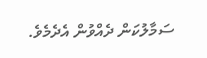ސަމާލުކަން ދެއްވުން އެދެމެވެ.